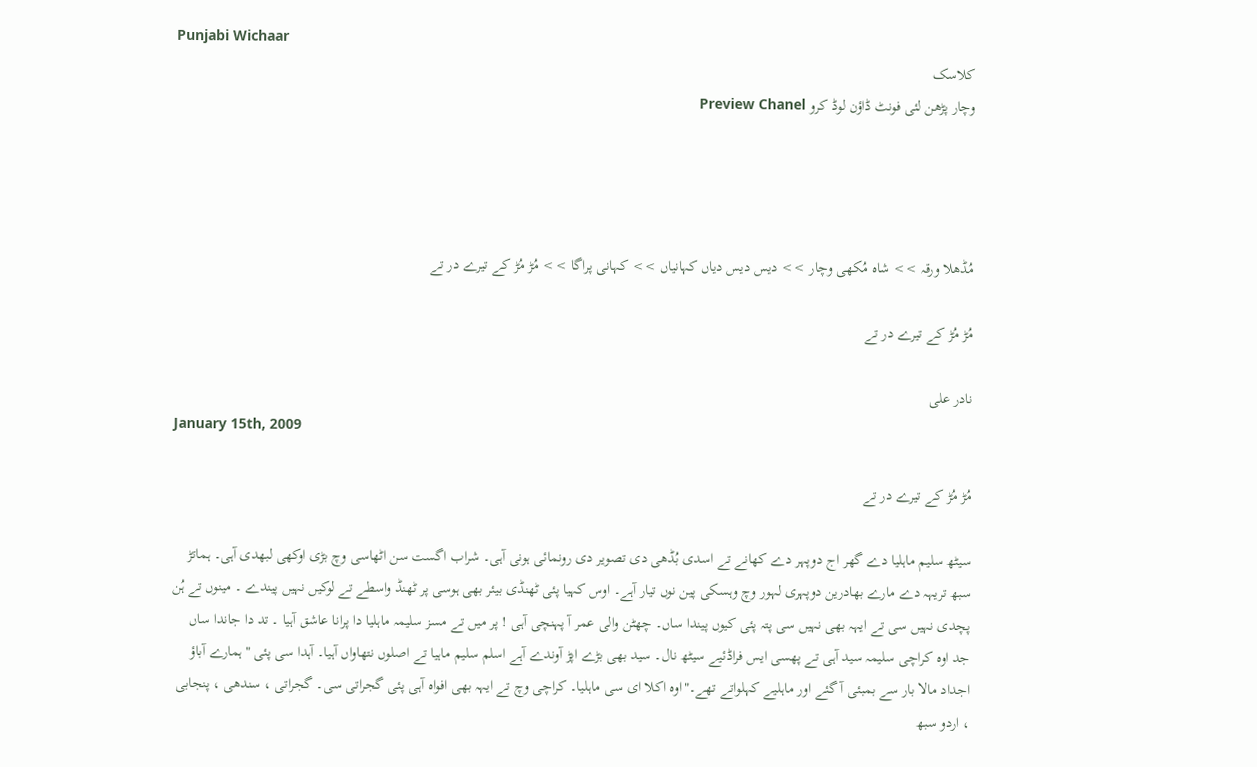Punjabi Wichaar
کلاسک
وچار پڑھن لئی فونٹ ڈاؤن لوڈ کرو Preview Chanel




مُڈھلا ورقہ >> شاہ مُکھی وچار >> دیس دیس دیاں کہانیاں >> کہانی پراگا >> مُڑ مُڑ کے تیرے در تے

مُڑ مُڑ کے تیرے در تے

نادر علی
January 15th, 2009

مُڑ مُڑ کے تیرے در تے

سیٹھ سلیم ماہلیا دے گھر اج دوپہر دے کھانے تے اسدی بُڈھی دی تصویر دی رونمائی ہونی آہی۔ شراب اگست سن اٹھاسی وچ بڑی اوکھی لبھدی آہی۔ ہماتڑ سبھ تریہہ دے مارے بھادرین دوپہری لہور وچ وہسکی پین نوں تیار آہے۔ اوس کہیا پئی ٹھنڈی بیئر بھی ہوسی پر ٹھنڈ واسطے تے لوکیں نہیں پیندے ۔ مینوں تے ہُن پچدی نہیں سی تے ایہہ بھی نہیں سی پتہ پئی کیوں پیندا ساں۔ چھٹن والی عمر آ پہنچی آہی ! پر میں تے مسز سلیمہ ماہلیا دا پرانا عاشق آہیا ۔ تد دا جاندا ساں جد اوہ کراچی سلیمہ سید آہی تے پھسی ایس فراڈئیے سیٹھ نال۔ سید بھی بڑے اپڑ آوندے آہے اسلم سلیم ماہیا تے اصلوں نتھاواں آہیا۔ آہدا سی پئی "ہمارے آباؤ اجداد مالا بار سے بمبئی آ گئے اور ماہلیے کہلواتے تھے۔"اوہ اکلا ای سی ماہلیا۔ کراچی وچ تے ایہہ بھی افواہ آہی پئی گجراتی سی۔ گجراتی ، سندھی ، پنجابی ، اردو سبھ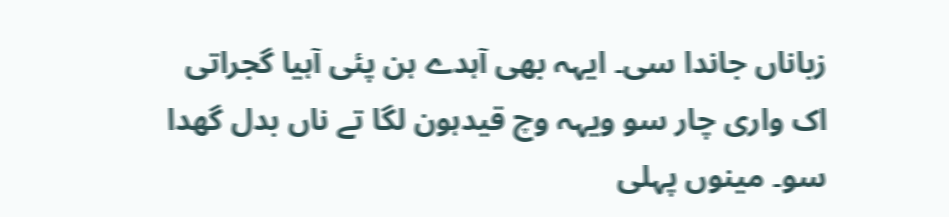زباناں جاندا سی۔ ایہہ بھی آہدے ہن پئی آہیا گجراتی اک واری چار سو ویہہ وچ قیدہون لگا تے ناں بدل گھدا سو۔ مینوں پہلی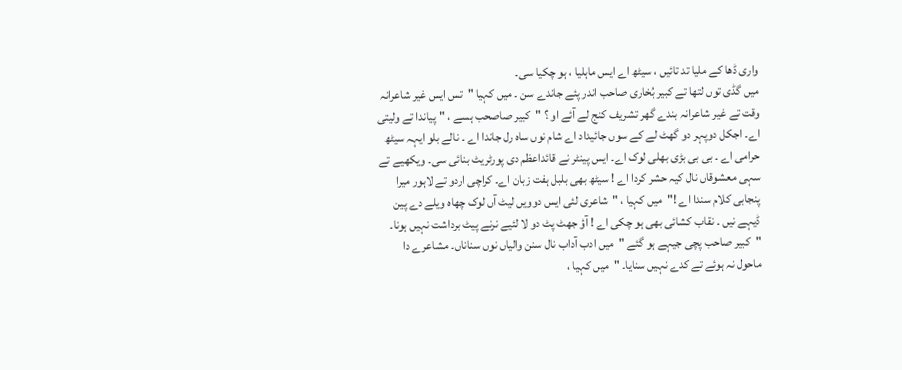واری ڈھا کے ملیا تد تائیں ، سیٹھ اے ایس ماہلیا ، ہو چکیا سی۔
میں گڈی توں لتھا تے کبیر بُخاری صاحب اندر پئے جاندے سن ۔ میں کہیا "تس ایس غیر شاعرانہ وقت تے غیر شاعرانہ بندے گھر تشریف کنج لے آئے او ؟ "کبیر صاصحب ہسے ، "پیاندا تے ولیتی اے۔ اجکل دوپہر دو گھٹ لے کے سوں جائیداد اے شام نوں ساہ رل جاندا اے ۔ نالے بلو ایہہ سیٹھ حرامی اے ۔ بی بی بڑی بھلی لوک اے۔ ایس پینٹر نے قائداعظم دی پورٹریٹ بنائی سی۔ ویکھیے تے سہی معشوقاں نال کیہ حشر کردا اے ! سیٹھ بھی بلبل ہفت زبان اے۔ کراچی اردو تے لاہور میرا پنجابی کلام سندا اے !"میں کہیا ، "شاعری لئی ایس دوویں لیٹ آں لوک چھاہ ویلے دے پین ڈیہے نیں ۔ نقاب کشائی بھی ہو چکی اے ! آؤ جھٹ پٹ دو لا لئیے نرنے پیٹ برداشت نہیں ہونا۔ "کبیر صاحب پچی جیہے ہو گئے "میں ادب آداب نال سنن والیاں نوں سناناں۔ مشاعرے دا ماحول نہ ہوئے تے کدے نہیں سنایا۔ "میں کہیا ،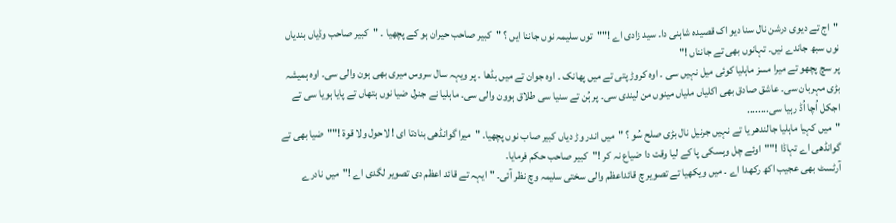"اج تے دیوی درشن نال سنا دیو اک قصیدہ شاہنی دا۔ سید زادی اے !""توں سلیمہ نوں جاننا ایں ؟ "کبیر صاحب حیران ہو کے پچھیا ۔ "کبیر صاحب وڈیاں بندیاں نوں سبھ جاندے نیں۔ تہانوں بھی تے جانناں !"
پر سچ پچھو تے میرا مسز ماہلیا کوئی میل نہیں سی ۔ اوہ کروڑ پتی تے میں پھانک ۔ اوہ جوان تے میں بڈھا ۔ پر ویہہ سال سروس میری بھی ہون والی سی۔ اوہ ہمیشہ بڑی مہربان سی۔ عاشق صادق بھی اکلیاں ملیاں مینوں من لیندی سی۔ پر ہُن تے سنیا سی طلاق ہوون والی سی۔ ماہلیا نے جنرل ضیا نوں ہتھاں تے پایا ہویا سی تے اجکل اُچا اُڈ رہیا سی........
"میں کہیا ماہلیا جالندھر یا تے نہیں جرنیل نال بڑی صلح سُو ؟ "میں اندر وڑ دیاں کبیر صاب نوں پچھیا۔ "میرا گوانڈھی بنادتا ای ! لاحول ولا قوۃ !""ضیا بھی تے گوانڈھی اے تہاڈا !""اوئے چل وہسکی پا کے لیا وقت دا ضیاع نہ کر !"کبیر صاحب حکم فرمایا۔
آرٹسٹ بھی عجیب اکھ رکھدا اے ۔ میں ویکھیا تے تصویر چ قائداعظم والی سختی سلیمہ وچ نظر آئی۔ "ایہہ تے قائد اعظم دی تصویر لگدی اے !"میں نادرے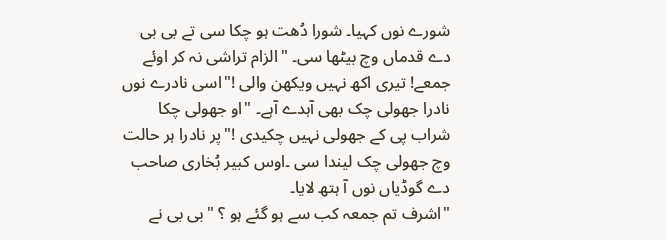شورے نوں کہیا۔ شورا دُھت ہو چکا سی تے بی بی دے قدماں وچ بیٹھا سی۔ "الزام تراشی نہ کر اوئے جمعے! تیری اکھ نہیں ویکھن والی !"اسی نادرے نوں نادرا جھولی چک بھی آہدے آہے۔ "او جھولی چکا شراب پی کے جھولی نہیں چکیدی !"پر نادرا ہر حالت وچ جھولی چک لیندا سی ۔اوس کبیر بُخاری صاحب دے گوڈیاں نوں آ ہتھ لایا۔
"اشرف تم جمعہ کب سے ہو گئے ہو ؟ "بی بی نے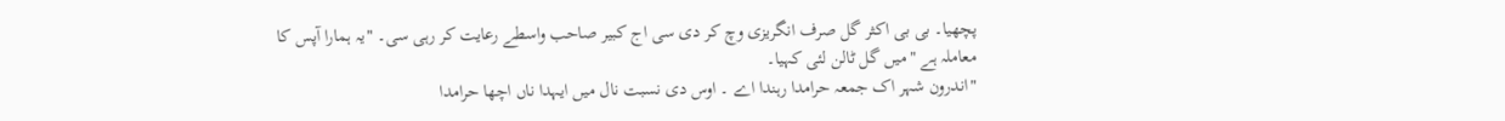پچھیا۔ بی بی اکثر گل صرف انگریزی وچ کر دی سی اج کبیر صاحب واسطے رعایت کر رہی سی۔ "یہ ہمارا آپس کا معاملہ ہے "میں گل ٹالن لئی کہیا۔
"اندرون شہر اک جمعہ حرامدا رہندا اے ۔ اوس دی نسبت نال میں ایہدا ناں اچھا حرامدا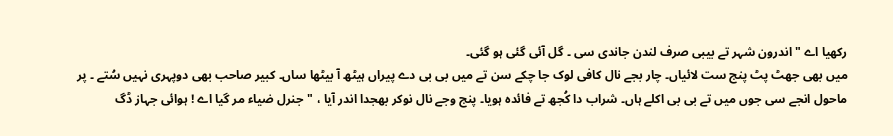رکھیا اے "اندرون شہر تے بیبی صرف لندن جاندی سی ۔ گل آئی گئی ہو گئی۔
میں بھی جھٹ پٹ پنج ست لائیاں۔ چار بجے نال کافی لوک جا چکے سن تے میں بی بی دے پیراں ہیٹھ آ بیٹھا ساں۔ کبیر صاحب بھی دوپہری نہیں سُتے ۔ پر ماحول انجے سی جوں میں تے بی بی اکلے ہاں۔ شراب دا کُجھ تے فائدہ ہویا۔ پنج وجے نال نوکر بھجدا اندر آیا ، "جنرل ضیاء مر گیا اے ! ہوائی جہاز ڈگ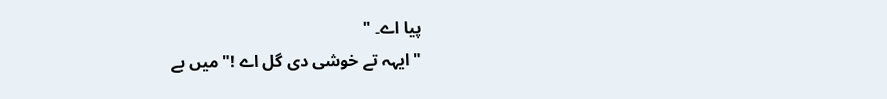پیا اے۔ "
" ایہہ تے خوشی دی گل اے !" میں بے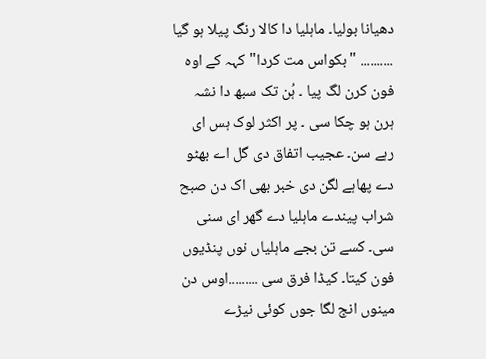دھیانا بولیا۔ ماہلیا دا کالا رنگ پیلا ہو گیا .......... "بکواس مت کردا"کہہ کے اوہ فون کرن لگ پیا ۔ ہُن تک سبھ دا نشہ ہرن ہو چکا سی ۔ پر اکثر لوک ہس ای رہے سن۔ عجیب اتفاق دی گل اے بھٹو دے پھاہے لگن دی خبر بھی اک دن صبح شراب پیندے ماہلیا دے گھر ای سنی سی۔ کسے تن بجے ماہلیاں نوں پنڈیوں فون کیتا۔ کیڈا فرق سی .........اوس دن مینوں انج لگا جوں کوئی نیڑے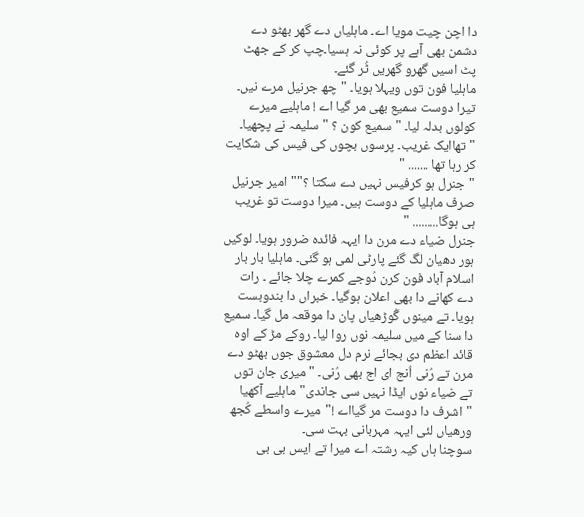دا اچن چیت مویا اے۔ ماہلیاں دے گھر بھٹو دے دشمن بھی آہے پر کوئی نہ ہسیا۔چپ کر کے جھٹ پٹ اسیں گھرو گھریں ٹُر گئے۔
ماہلیا فون توں ویہلا ہویا۔ "چھ جرنیل مرے نیں۔ تیرا دوست سمیع بھی مر گیا اے ! ماہلیے میرے کولوں بدلہ لیا۔ "سمیع کون ؟ "سلیمہ نے پچھیا۔ "تھاایک غریب۔ پرسوں بچوں کی فیس کی شکایت کر رہا تھا ....... "
"جنرل ہو کرفیس نہیں دے سکتا ؟""امیر جرنیل صرف ماہلیا کے دوست ہیں۔ میرا دوست تو غریب ہی ہوگا......... "
جنرل ضیاء دے مرن دا ایہہ فائدہ ضرور ہویا۔ لوکیں ہور دھیان لگ گئے پارٹی لمی ہو گئی۔ ماہلیا بار بار اسلام آباد فون کرن دُوجے کمرے چلا جائے ۔ رات دے کھانے دا بھی اعلان ہوگیا۔ خبراں دا بندوبست ہویا۔ تے مینوں گُوڑھیاں پان دا موقعہ مل گیا۔ سمیع دا سنا کے میں سلیمہ نوں روا لیا۔ روکے مڑ کے اوہ قائد اعظم دی بجائے نرم دل معشوق جوں بھٹو دے مرن تے رُنی اُنج ای اج بھی رُنی۔ "میری جان توں تے ضیاء نوں ایڈا نہیں سی جاندی"ماہلیے آکھیا "اشرف دا دوست مر گیااے !"میرے واسطے کُجھ ورھیاں لئی ایہہ مہربانی بہت سی۔
سوچنا ہاں کیہ رشتہ اے میرا تے ایس بی بی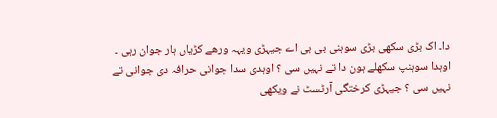دا۔ اک بڑی سکھی بڑی سوہنی بی بی اے جیہڑی ویہہ ورھے کڑیاں ہار جوان رہی ۔ اوہدا سوہنپ سکھلے ہون دا تے نہیں سی ؟ اوہدی سدا جوانی حرافہ دی جوانی تے نہیں سی ؟ جیہڑی کرختگی آرٹسٹ نے ویکھی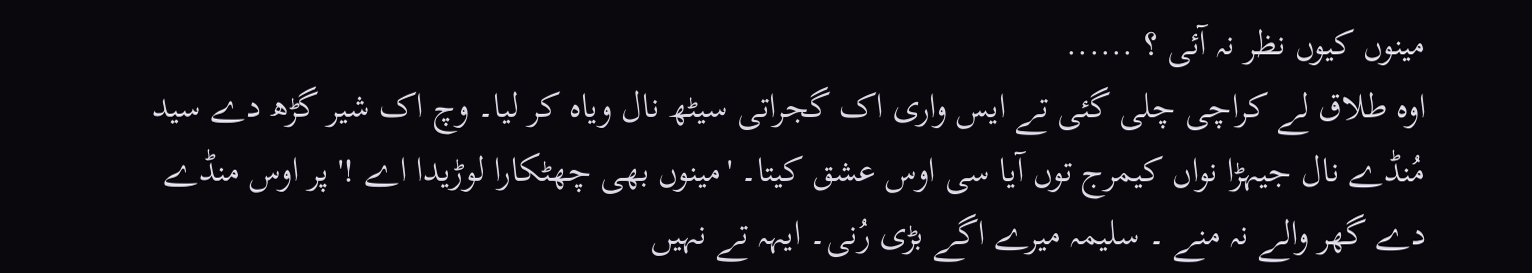مینوں کیوں نظر نہ آئی ؟ ......
اوہ طلاق لے کراچی چلی گئی تے ایس واری اک گجراتی سیٹھ نال ویاہ کر لیا۔ وچ اک شیر گڑھ دے سید مُنڈے نال جیہڑا نواں کیمرج توں آیا سی اوس عشق کیتا۔ 'مینوں بھی چھٹکارا لوڑیدا اے !' پر اوس منڈے دے گھر والے نہ منے ۔ سلیمہ میرے اگے بڑی رُنی۔ ایہہ تے نہیں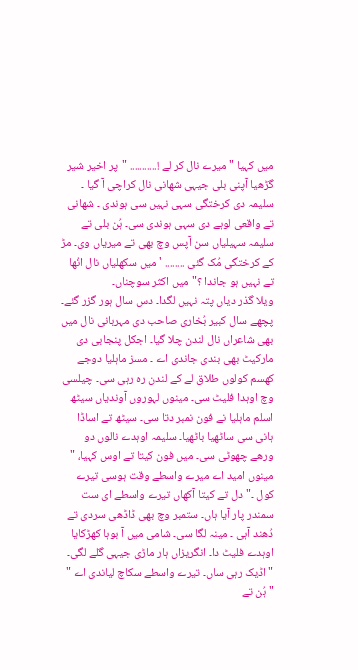میں کہیا "میرے نال کر لے !........... "پر اخیر شیر گڑھیا آپنی بلی جیہی شھانی نال کراچی آ گیا ۔ سلیمہ دی کرختگی سہی نہیں سی ہوندی ۔ شھانی تے واقعی لوہے دی سہی ہوندی سی۔ ہُن بلی تے سلیمہ سہیلیاں سن آپس وچ بھی تے میریاں وی۔ مڑ کے کرختگی مُک گئی ........ 'میں سکھلیاں نال انُھا تے نہیں ہو جاندا ؟"میں اکثر سوچناں۔
ویلا گذر دیاں پتہ نہیں لگدا۔ دس سال ہور گزر گئے۔ پچھے سال کبیر بُخاری صاحب دی مہربانی نال میں بھی شاعراں نال لندن چلا گیا۔ اجکل پنجابی دی مارکیٹ بھی بندی جاندی اے ۔ مسز ماہلیا دوجے کھسم کولوں طلاق لے کے لندن رہ رہی سی۔ چیلسی وچ اوہدا فلیٹ سی۔ مینوں لہوروں آوندیاں سیٹھ اسلم ماہلیا نے فون نمبر دتا سی۔ سیٹھ تے اساڈا ہانی سی ساٹھیا باٹھیا۔ سلیمہ اوہدے نالوں دو ورھے چھوٹی سی۔ میں فون کیتا تے اوس کہیا، " مینوں امید اے میرے واسطے وقت ہوسی تیرے کول ۔"دل تے کیتا آکھاں تیرے واسطے ای ست سمندر پار آیا ہاں۔ ستمبر وچ بھی ڈاڈھی سردی تے دُھند آہی ۔ مینہ لگا سی۔ شامی میں آ بوہا کھڑکایا اوہدے فلیٹ دا۔ انگریزاں ہار ماڑی جیہی گلے لگی۔ "اڈیک رہی ساں۔ تیرے واسطے سکاچ لیاندی اے "
"ہُن تے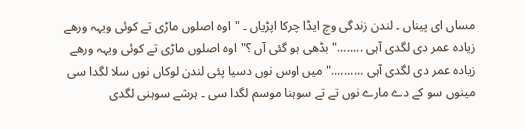مساں ای پیناں ۔ لندن زندگی وچ ایڈا چرکا اپڑیاں ۔ "اوہ اصلوں ماڑی تے کوئی ویہہ ورھے زیادہ عمر دی لگدی آہی ........"بڈھی ہو گئی آں ؟"اوہ اصلوں ماڑی تے کوئی ویہہ ورھے زیادہ عمر دی لگدی آہی .........."میں اوس نوں دسیا پئی لندن لوکاں نوں سلا لگدا سی مینوں سو کے دے مارے نوں تے تے سوہنا موسم لگدا سی ۔ ہرشے سوہنی لگدی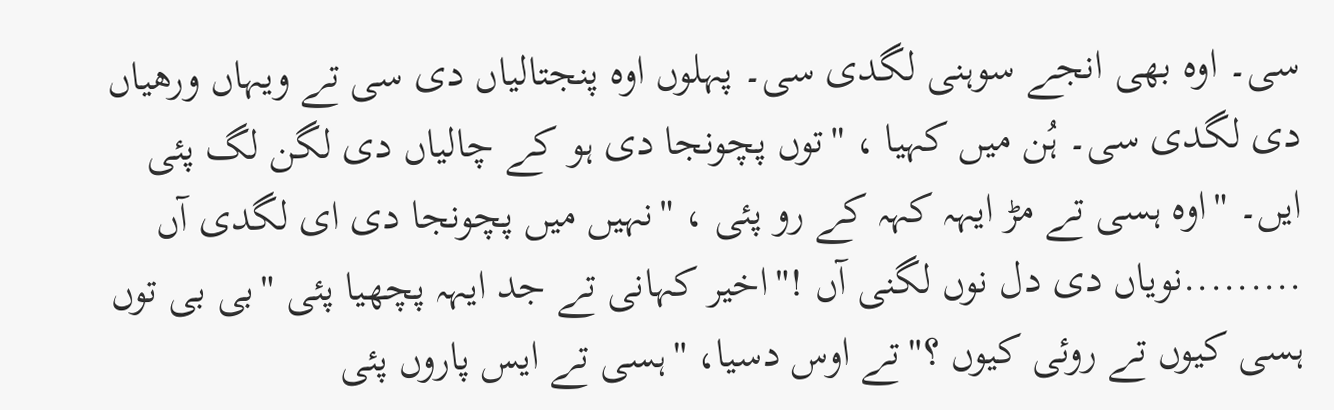سی۔ اوہ بھی انجے سوہنی لگدی سی۔ پہلوں اوہ پنجتالیاں دی سی تے ویہاں ورھیاں دی لگدی سی۔ ہُن میں کہیا ، "توں پچونجا دی ہو کے چالیاں دی لگن لگ پئی ایں۔ "اوہ ہسی تے مڑ ایہہ کہہ کے رو پئی ، "نہیں میں پچونجا دی ای لگدی آں .........نویاں دی دل نوں لگنی آں !"اخیر کہانی تے جد ایہہ پچھیا پئی "بی بی توں ہسی کیوں تے روئی کیوں ؟"تے اوس دسیا، "ہسی تے ایس پاروں پئی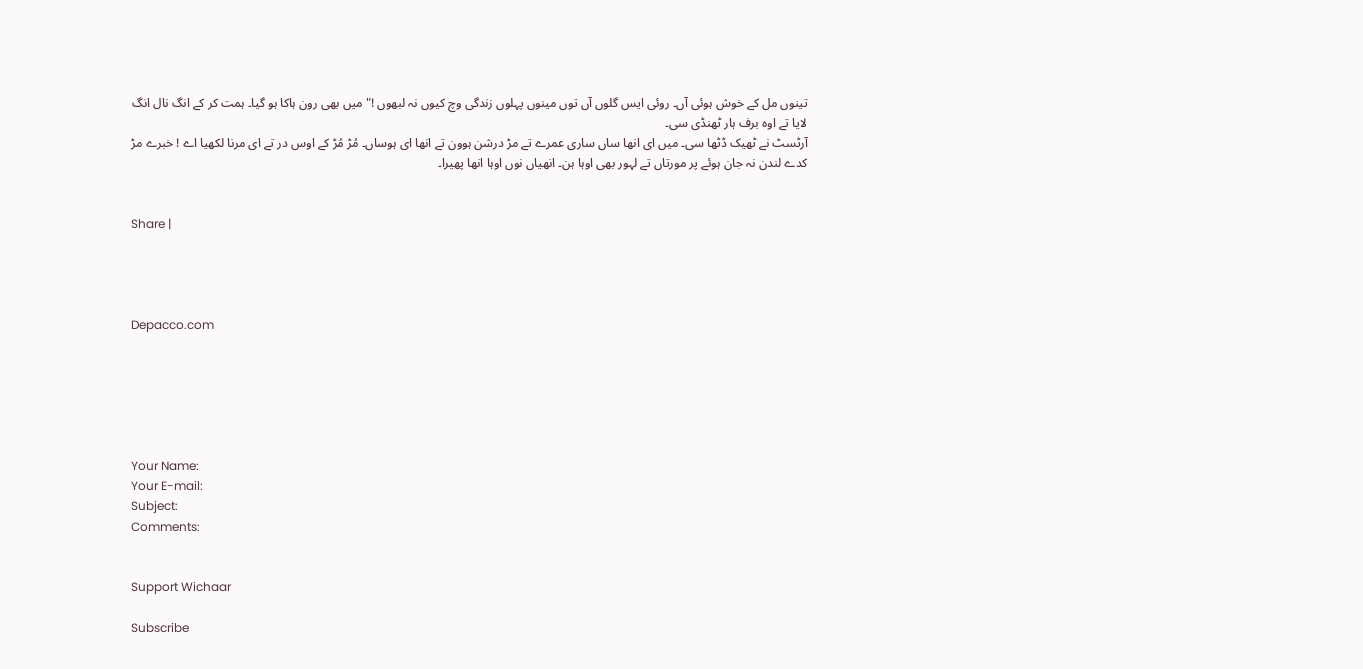تینوں مل کے خوش ہوئی آں۔ روئی ایس گلوں آں توں مینوں پہلوں زندگی وچ کیوں نہ لبھوں !"میں بھی رون ہاکا ہو گیا۔ ہمت کر کے انگ نال انگ لایا تے اوہ برف ہار ٹھنڈی سی۔
آرٹسٹ نے ٹھیک ڈٹھا سی۔ میں ای انھا ساں ساری عمرے تے مڑ درشن ہوون تے انھا ای ہوساں۔ مُڑ مُڑ کے اوس در تے ای مرنا لکھیا اے ! خبرے مڑ کدے لندن نہ جان ہوئے پر مورتاں تے لہور بھی اوہا ہن۔ انھیاں نوں اوہا انھا پھیرا۔


Share |




Depacco.com






Your Name:
Your E-mail:
Subject:
Comments:


Support Wichaar

Subscribe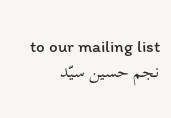to our mailing list
نجم حسین سیّد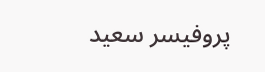پروفیسر سعید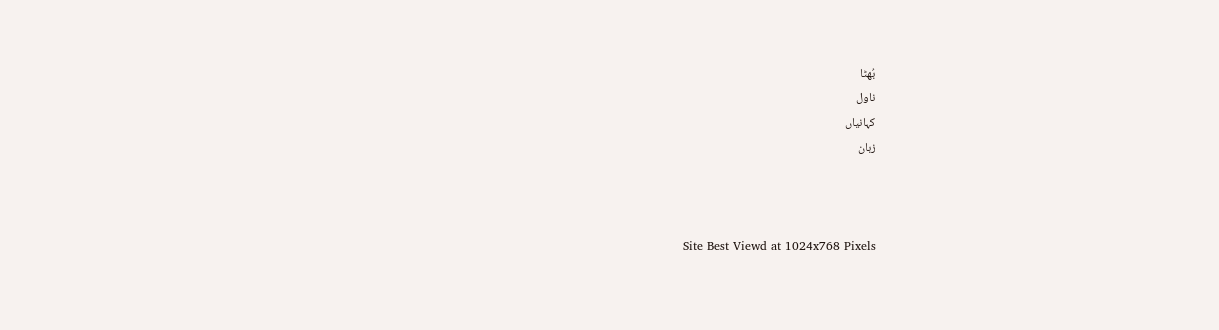بُھٹا
ناول
کہانیاں
زبان



Site Best Viewd at 1024x768 Pixels